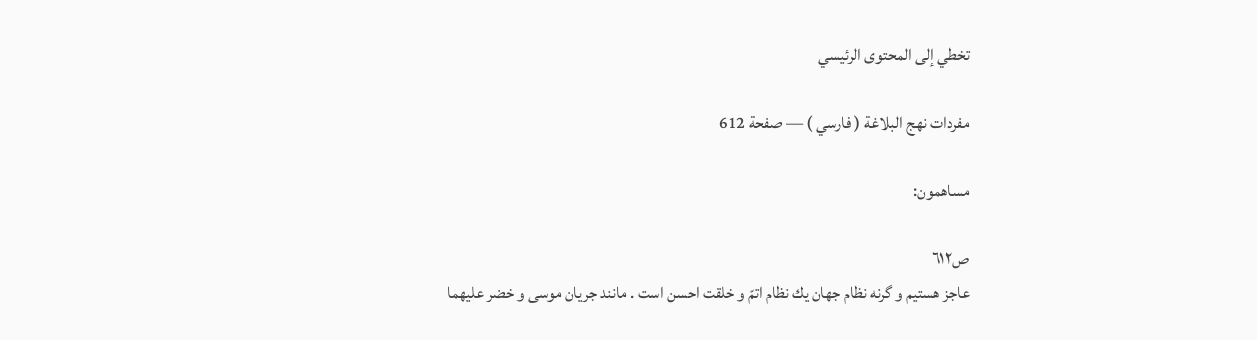تخطي إلى المحتوى الرئيسي

مفردات نهج البلاغة ( فارسي ) — صفحة 612

مساهمون:

ص٦١٢
عاجز هستيم و گرنه نظام جهان يك نظام اتمّ و خلقت احسن است . مانند جريان موسى و خضر عليهما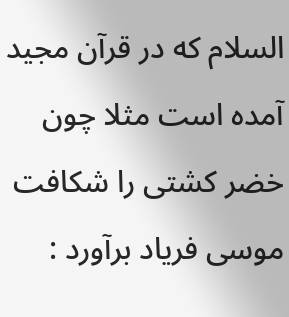السلام كه در قرآن مجيد آمده است مثلا چون خضر كشتى را شكافت موسى فرياد برآورد :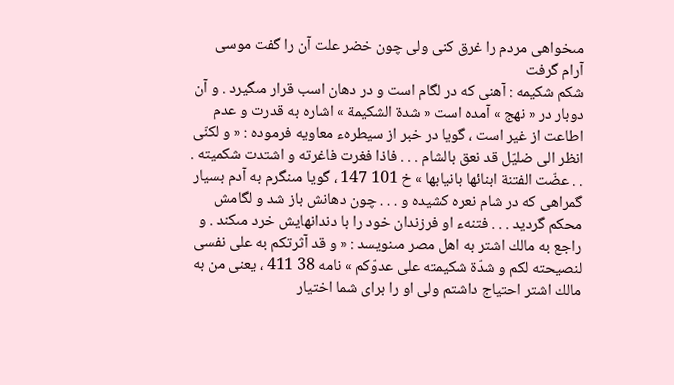مىخواهى مردم را غرق كنى ولى چون خضر علت آن را گفت موسى آرام گرفت
شكم شكيمه : آهنى كه در لگام است و در دهان اسب قرار مىگيرد . و آن دوبار در « نهج » آمده است « شدة الشكيمة » اشاره به قدرت و عدم اطاعت از غير است ، گويا در خبر از سيطرهء معاويه فرموده : « و لكنّى انظر الى ضليّل قد نعق بالشام . . . فاذا فغرت فاغرته و اشتدت شكميته . . . عضّت الفتنة ابنائها بانيابها » خ 101 147 ، گويا مىنگرم به آدم بسيار گمراهى كه در شام نعره كشيده و . . . چون دهانش باز شد و لگامش محكم گرديد . . . فتنهء او فرزندان خود را با دندانهايش خرد مىكند . و راجع به مالك اشتر به اهل مصر مىنويسد : « و قد آثرتكم به على نفسى لنصيحته لكم و شدّة شكيمته على عدوّكم » نامه 38 411 ، يعنى من به مالك اشتر احتياج داشتم ولى او را براى شما اختيار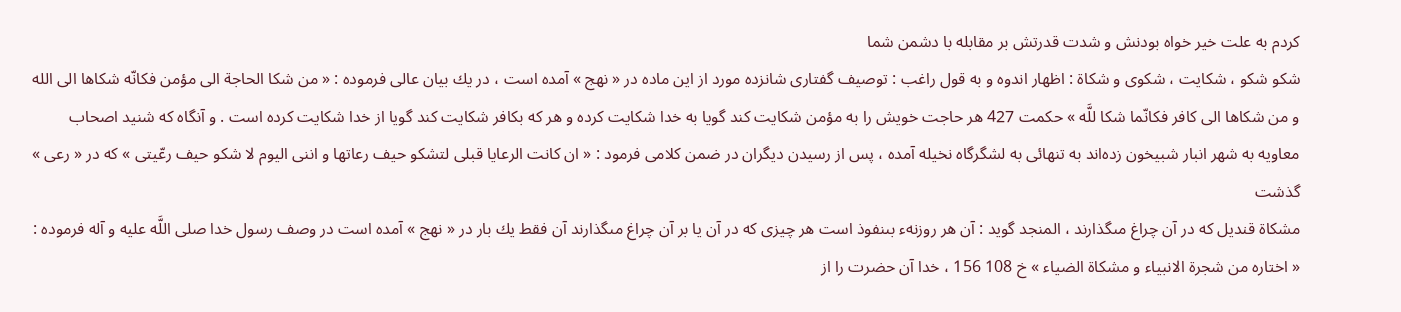كردم به علت خير خواه بودنش و شدت قدرتش بر مقابله با دشمن شما
شكو شكو ، شكايت ، شكوى و شكاة : اظهار اندوه و به قول راغب : توصيف گفتارى شانزده مورد از اين ماده در « نهج » آمده است ، در يك بيان عالى فرموده : « من شكا الحاجة الى مؤمن فكانّه شكاها الى الله و من شكاها الى كافر فكانّما شكا للَّه » حكمت 427 هر حاجت خويش را به مؤمن شكايت كند گويا به خدا شكايت كرده و هر كه بكافر شكايت كند گويا از خدا شكايت كرده است . و آنگاه كه شنيد اصحاب معاويه به شهر انبار شبيخون زده‌اند به تنهائى به لشگرگاه نخيله آمده ، پس از رسيدن ديگران در ضمن كلامى فرمود : « ان كانت الرعايا قبلى لتشكو حيف رعاتها و اننى اليوم لا شكو حيف رعّيتى » كه در « رعى » گذشت
مشكاة قنديل كه در آن چراغ مىگذارند ، المنجد گويد : آن هر روزنهء بىنفوذ است هر چيزى كه در آن يا بر آن چراغ مىگذارند آن فقط يك بار در « نهج » آمده است در وصف رسول خدا صلى اللَّه عليه و آله فرموده : « اختاره من شجرة الانبياء و مشكاة الضياء » خ 108 156 ، خدا آن حضرت را از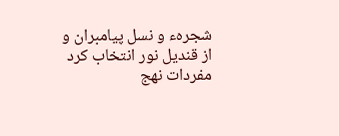شجرهء و نسل پيامبران و از قنديل نور انتخاب كرد
مفردات نهج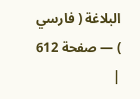البلاغة ( فارسي ) — صفحة 612 |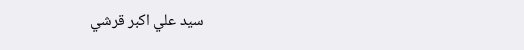سيد علي اكبر قرشي